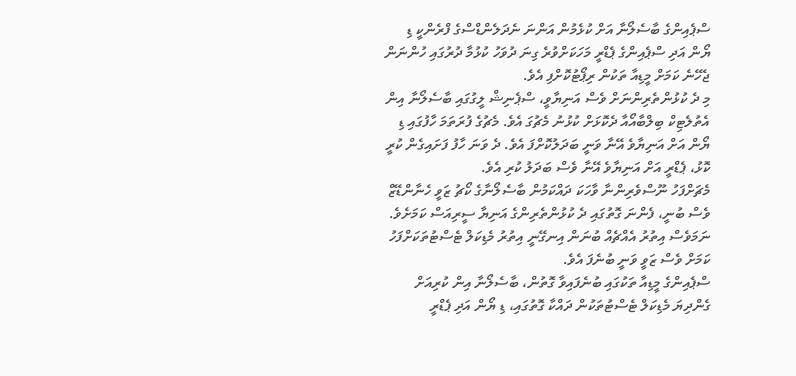ސްޕެއިންގެ ބާސެލޯނާ އަށް ކުޅެމުން އަންނަ ނެދަލެންޑްސްގެ ފްރެންކީ ޑި ޔޯން އަދި ސްޕެއިންގެ ޕެޑްރީ މަހަކަށްވުރެ ގިނަ ދުވަހު ކުޅުމާ ދުރުގައި ހުންނަން ޖެހޭނެ ކަމަށް މީޑިއާ ތަކުން ރިޕޯޓުކޮށްފި އެވެ.
މި ދެ ކުޅުންތެރިންނަށް ވެސް އަނިޔާވީ، ސްޕެނިޝް ލީގުގައި ބާސެލޯނާ އިން އެތުލެޓިކް ބިލްބާއޯއާ ދެކޮޅަށް ކުޅުނު މެޗުގަ އެވެ. މެޗުގެ ފުރަތަމަ ހާފުގައި ޑި ޔޯން އަށް އަނިޔާވެ އޭނާ ވަނީ ބަދަލުކޮށްފަ އެވެ. ދެ ވަނަ ހާފު ފަށައިގެން ކުރީ ކޮޅު، ޕެޑްރީ އަށް އަނިޔާވެ އޭނާ ވެސް ބަދަލު ކުރި އެވެ.
މެޗަށްފަހު ނޫސްވެރިންނާ ވާހަކަ ދައްކަމުން ބާސެލޯނާގެ ކޯޗު ޒަވީ ހެނާންޑޭޒް ވެސް ބުނީ، ފެންނަ ގޮތުގައި ދެ ކުޅުންތެރިންގެ އަނިޔާ ސީރިއަސް ކަމަށެވެ. ނަމަވެސް އިތުރު އެއްޗެއް ބުނަން އިނގޭނީ އިތުރު މެޑިކަލް ޓެސްޓުތަކަށްފަހު ކަމަށް ވެސް ޒަވީ ވަނީ ބުނެފަ އެވެ.
ސްޕެއިންގެ މީޑިއާ ތަކުގައި ބުނެފައިވާ ގޮތުން، ބާސެލޯނާ އިން ކުރިއަށް ގެންދިޔަ މެޑިކަލް ޓެސްޓުތަކުން ދައްކާ ގޮތުގައި، ޑި ޔޯން އަދި ޕެޑްރީ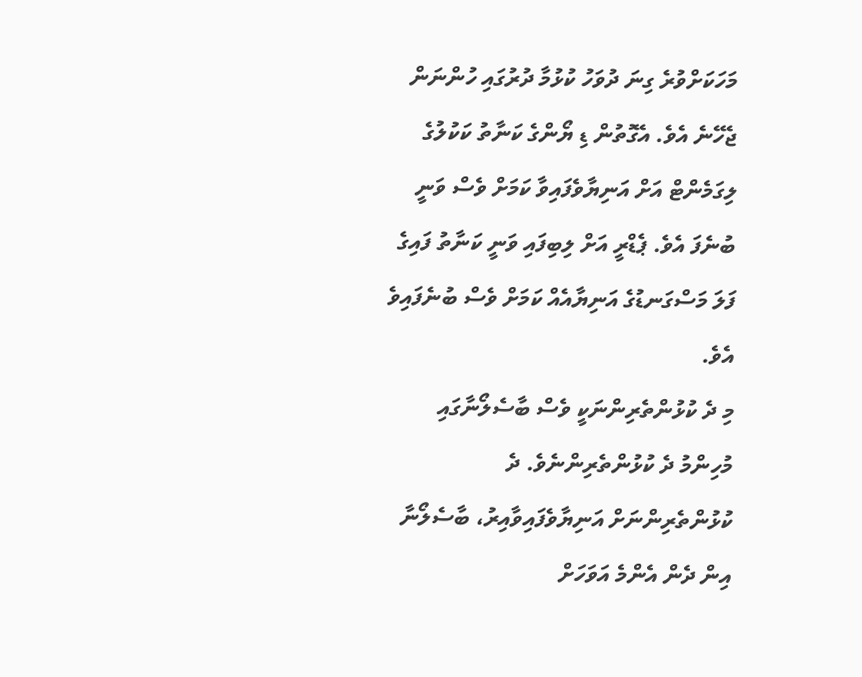މަހަކަށްވުރެ ގިނަ ދުވަހު ކުޅުމާ ދުރުގައި ހުންނަން ޖެހޭނެ އެވެ. އެގޮތުން ޑި ޔޯންގެ ކަނާތު ކަކުލުގެ ލިގަމެންޓް އަށް އަނިޔާވެފައިވާ ކަމަށް ވެސް ވަނީ ބުނެފަ އެވެ. ޕެޑްރީ އަށް ލިބިފައި ވަނީ ކަނާތު ފައިގެ ފަލަ މަސްގަނޑުގެ އަނިޔާއެއް ކަމަށް ވެސް ބުނެފައިވެ އެވެ.
މި ދެ ކުޅުންތެރިންނަކީ ވެސް ބާސެލޯނާގައި މުހިންމު ދެ ކުޅުންތެރިންނެވެ. ދެ ކުޅުންތެރިންނަށް އަނިޔާވެފައިވާއިރު، ބާސެލޯނާ އިން ދެން އެންމެ އަވަހަށް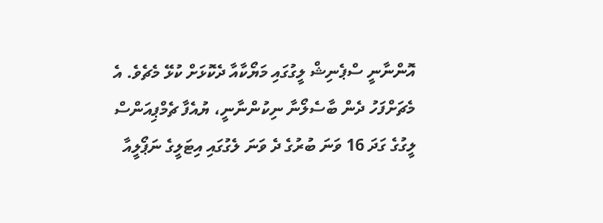އޮންނާނީ ސްޕެނިޝް ލީގުގައި މަޔޯކާއާ ދެކޮޅަށް ކުޅޭ މެޗެވެ. އެ މެޗަށްފަހު ދެން ބާސެލޯނާ ނިކުންނާނީ، ޔުއެފާ ޗެމްޕިއަންސް ލީގުގެ ގަދަ 16 ވަނަ ބުރުގެ ދެ ވަނަ ލެގުގައި އިޓަލީގެ ނަޕޯލީއާ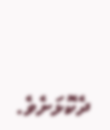ދެކޮޅަށެވެ.